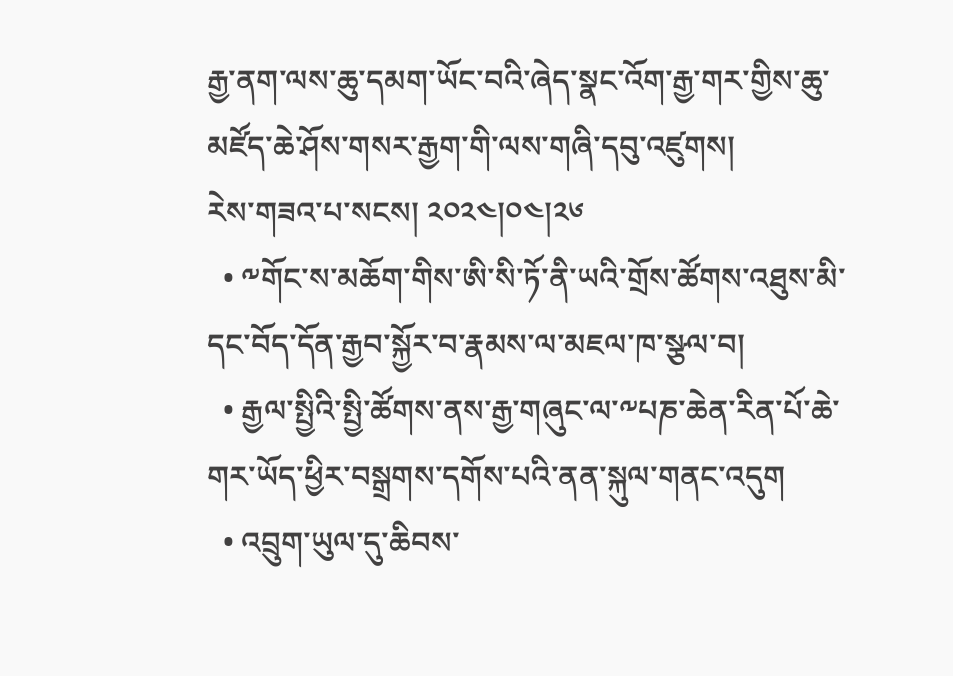རྒྱ་ནག་ལས་ཆུ་དམག་ཡོང་བའི་ཞེད་སྣང་འོག་རྒྱ་གར་གྱིས་ཆུ་མཛོད་ཆེ་ཤོས་གསར་རྒྱག་གི་ལས་གཞི་དབུ་འཛུགས།
རེས་གཟའ་པ་སངས། ༢༠༢༤།༠༤།༢༦
  • ༸གོང་ས་མཆོག་གིས་ཨི་སི་ཏོ་ནི་ཡའི་གྲོས་ཚོགས་འཐུས་མི་དང་བོད་དོན་རྒྱབ་སྐྱོར་བ་རྣམས་ལ་མཇལ་ཁ་སྩལ་བ།
  • རྒྱལ་སྤྱིའི་སྤྱི་ཚོགས་ནས་རྒྱ་གཞུང་ལ་༸པཎ་ཆེན་རིན་པོ་ཆེ་གར་ཡོད་ཕྱིར་བསྒྲགས་དགོས་པའི་ནན་སྐུལ་གནང་འདུག
  • འབྲུག་ཡུལ་དུ་ཆིབས་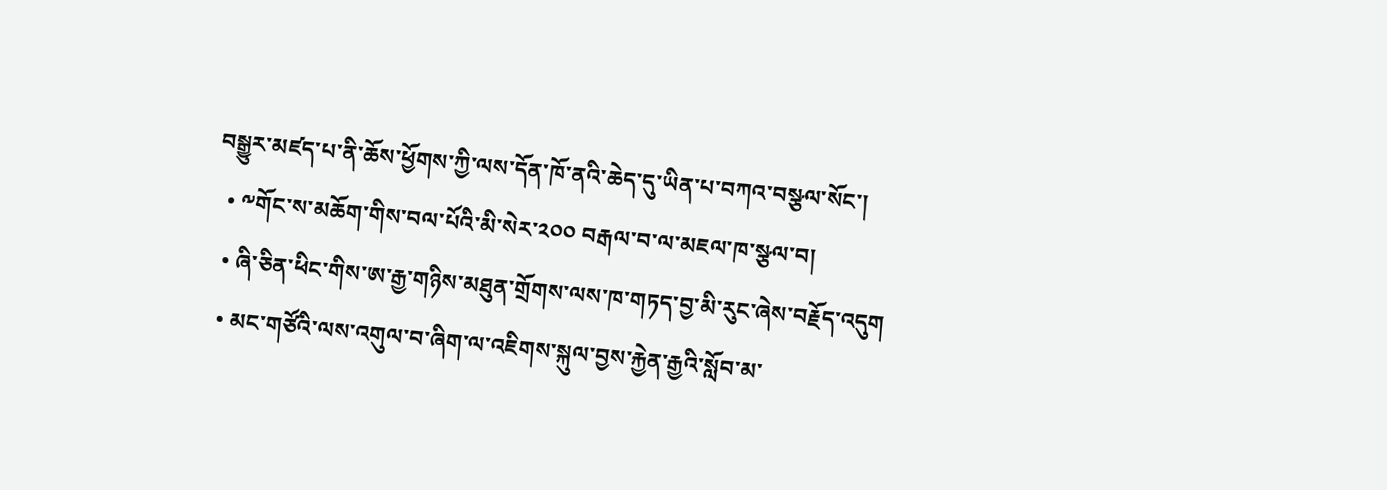བསྒྱུར་མཛད་པ་ནི་ཆོས་ཕྱོགས་ཀྱི་ལས་དོན་ཁོ་ནའི་ཆེད་དུ་ཡིན་པ་བཀའ་བསྩལ་སོང་།
  • ༸གོང་ས་མཆོག་གིས་བལ་པོའི་མི་སེར་༢༠༠ བརྒལ་བ་ལ་མཇལ་ཁ་སྩལ་བ།
  • ཞི་ཅིན་ཕིང་གིས་ཨ་རྒྱ་གཉིས་མཐུན་གྲོགས་ལས་ཁ་གཏད་བྱ་མི་རུང་ཞེས་བརྗོད་འདུག
  • མང་གཙོའི་ལས་འགུལ་བ་ཞིག་ལ་འཇིགས་སྐུལ་བྱས་རྐྱེན་རྒྱའི་སློབ་མ་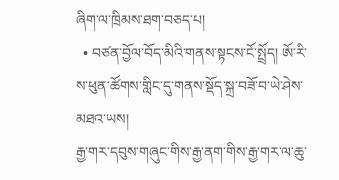ཞིག་ལ་ཁྲིམས་ཐག་བཅད་པ།
  • བཙན་བྱོལ་བོད་མིའི་གནས་སྟངས་ངོ་སྤྲོད། ཨོ་རི་ས་ཕུན་ཚོགས་གླིང་དུ་གནས་སྡོད་སྐྲ་བཟོ་བ་ཡེ་ཤེས་མཐའ་ཡས།
རྒྱ་གར་དབུས་གཞུང་གིས་རྒྱ་ནག་གིས་རྒྱ་གར་ལ་ཆུ་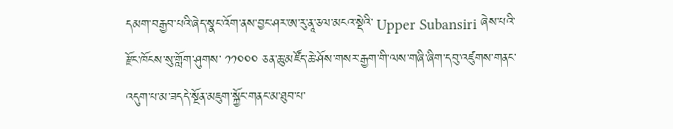དམག་བརྒྱབ་པའི་ཞེད་སྣང་འོག་ནས་བྱང་ཤར་ཨ་རུ་ནཱ་ཅལ་མངའ་སྡེའི་ Upper Subansiri ཞེས་པའི་རྫོང་ཁོངས་སུ་གློག་ཤུགས་ ༡༡༠༠༠ ཅན་ཆུ་མཛོད་ཆེ་ཤོས་གསར་རྒྱག་གི་ལས་གཞི་ཞིག་དབུ་འཛུགས་གནང་འདུག་པ་མ་ཟདདེ་སྔོན་མཇུག་སྐྱོང་གནང་མ་ཐུབ་པ་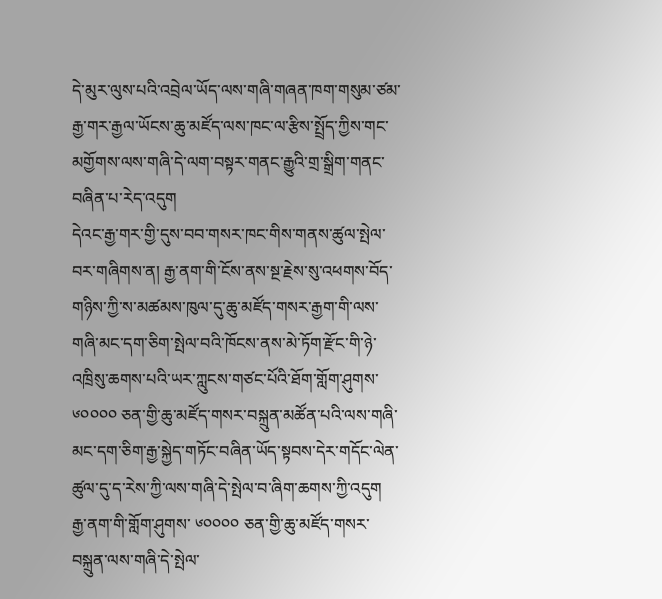དེ་མུར་ལུས་པའི་འབྲེལ་ཡོད་ལས་གཞི་གཞན་ཁག་གསུམ་ཙམ་རྒྱ་གར་རྒྱལ་ཡོངས་ཆུ་མཛོད་ལས་ཁང་ལ་རྩིས་སྤྲོད་ཀྱིས་གང་མགྱོགས་ལས་གཞི་དེ་ལག་བསྟར་གནང་རྒྱུའི་གྲ་སྒྲིག་གནང་བཞིན་པ་རེད་འདུག
དེའང་རྒྱ་གར་གྱི་དུས་བབ་གསར་ཁང་གིས་གནས་ཚུལ་སྤེལ་བར་གཞིགས་ན། རྒྱ་ནག་གི་ངོས་ནས་སྔ་རྗེས་སུ་འཕགས་བོད་གཉིས་ཀྱི་ས་མཚམས་ཁུལ་དུ་ཆུ་མཛོད་གསར་རྒྱག་གི་ལས་གཞི་མང་དག་ཅིག་སྤེལ་བའི་ཁོངས་ནས་མེ་ཏོག་རྫོང་གི་ཉེ་འཁྲིསུ་ཆགས་པའི་ཡར་ཀླུངས་གཙང་པོའི་ཐོག་གློག་ཤུགས་ ༦༠༠༠༠ ཅན་གྱི་ཆུ་མཛོད་གསར་བསྐྲུན་མཚོན་པའི་ལས་གཞི་མང་དག་ཅིག་རྒྱ་སྐྱེད་གཏོང་བཞིན་ཡོད་སྟབས་དེར་གདོང་ལེན་ཚུལ་དུ་ད་རེས་ཀྱི་ལས་གཞི་དེ་སྤེལ་བ་ཞིག་ཆགས་ཀྱི་འདུག
རྒྱ་ནག་གི་གློག་ཤུགས་ ༦༠༠༠༠ ཅན་གྱི་ཆུ་མཛོད་གསར་བསྐྲུན་ལས་གཞི་དེ་སྤེལ་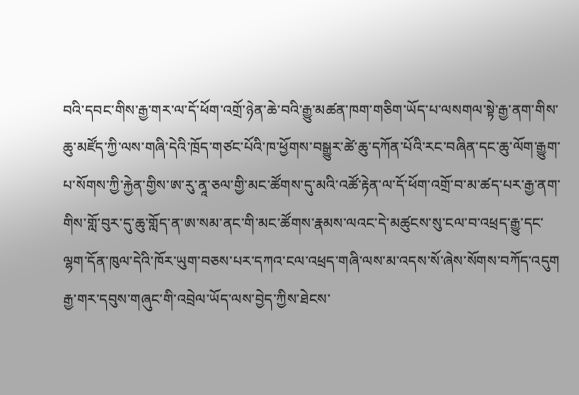བའི་དབང་གིས་རྒྱ་གར་ལ་དོ་ཕོག་འགྲོ་ཉེན་ཆེ་བའི་རྒྱུ་མཚན་ཁག་གཅིག་ཡོད་པ་ལསགལ་སྟེ་རྒྱ་ནག་གིས་ཆུ་མཛོད་ཀྱི་ལས་གཞི་དེའི་ཁྲོད་གཙང་པོའི་ཁ་ཕྱོགས་བསྒྱུར་ཚེ་ཆུ་དཀོན་པོའི་རང་བཞིན་དང་ཆུ་ལོག་རྒྱུག་པ་སོགས་ཀྱི་རྐྱེན་གྱིས་ཨ་རུ་ནཱ་ཅལ་གྱི་མང་ཚོགས་དུ་མའི་འཚོ་རྟེན་ལ་དོ་ཕོག་འགྲོ་བ་མ་ཚད་པར་རྒྱ་ནག་གིས་གློ་བུར་དུ་ཆུ་གློད་ན་ཨ་སམ་ནང་གི་མང་ཚོགས་རྣམས་ལའང་དེ་མཚུངས་སུ་ངལ་བ་འཕྲད་རྒྱུ་དང་ལྷག་དོན་ཁུལ་དེའི་ཁོར་ཡུག་བཅས་པར་དཀའ་ངལ་འཕྲད་གཞི་ལས་མ་འདས་སོ་ཞེས་སོགས་བཀོད་འདུག
རྒྱ་གར་དབུས་གཞུང་གི་འབྲེལ་ཡོད་ལས་བྱེད་ཀྱིས་ཐེངས་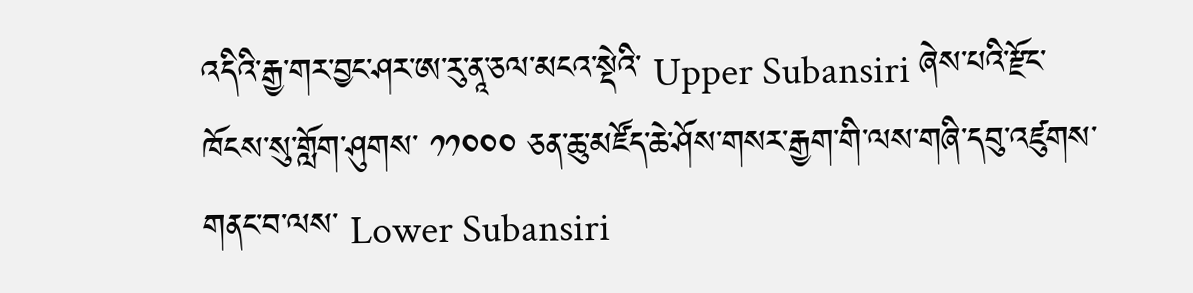འདིའི་རྒྱ་གར་བྱང་ཤར་ཨ་རུ་ནཱ་ཅལ་མངའ་སྡེའི་ Upper Subansiri ཞེས་པའི་རྫོང་ཁོངས་སུ་གློག་ཤུགས་ ༡༡༠༠༠ ཅན་ཆུ་མཛོད་ཆེ་ཤོས་གསར་རྒྱག་གི་ལས་གཞི་དབུ་འཛུགས་གནང་བ་ལས་ Lower Subansiri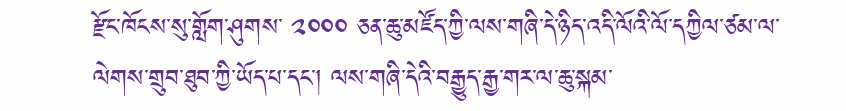རྫོང་ཁོངས་སུ་གློག་ཤུགས་ ༢༠༠༠ ཅན་ཆུ་མཛོད་ཀྱི་ལས་གཞི་དེ་ཉིད་འདི་ལོའི་ལོ་དཀྱིལ་ཙམ་ལ་ལེགས་གྲུབ་ཐུབ་ཀྱི་ཡོད་པ་དང་། ལས་གཞི་དེའི་བརྒྱུད་རྒྱ་གར་ལ་ཆུ་སྐམ་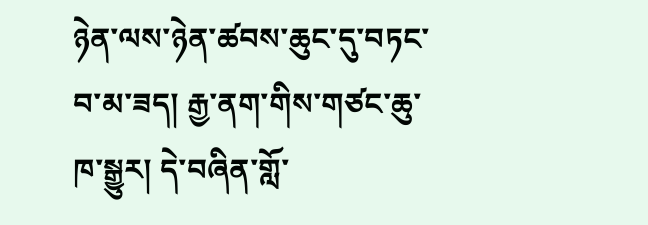ཉེན་ལས་ཉེན་ཚབས་ཆུང་དུ་བཏང་བ་མ་ཟད། རྒྱ་ནག་གིས་གཙང་ཆུ་ཁ་སྒྱུར། དེ་བཞིན་གློ་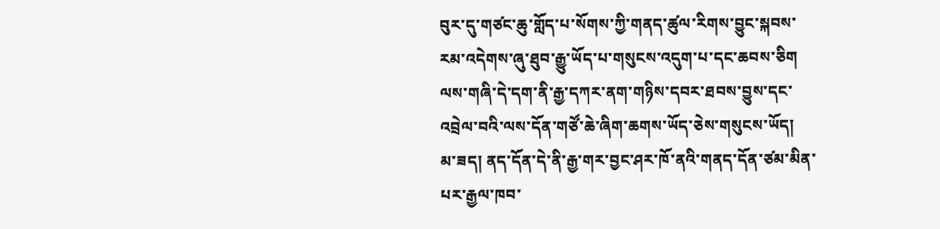བུར་དུ་གཙང་ཆུ་གློད་པ་སོགས་ཀྱི་གནད་ཚུལ་རིགས་བྱུང་སྐབས་རམ་འདེགས་ཞུ་ཐུབ་རྒྱུ་ཡོད་པ་གསུངས་འདུག་པ་དང་ཆབས་ཅིག ལས་གཞི་དེ་དག་ནི་རྒྱ་དཀར་ནག་གཉིས་དབར་ཐབས་བྱུས་དང་འབྲེལ་བའི་ལས་དོན་གཙོ་ཆེ་ཞིག་ཆགས་ཡོད་ཅེས་གསུངས་ཡོད།
མ་ཟད། ནད་དོན་དེ་ནི་རྒྱ་གར་བྱང་ཤར་ཁོ་ནའི་གནད་དོན་ཙམ་མིན་པར་རྒྱལ་ཁབ་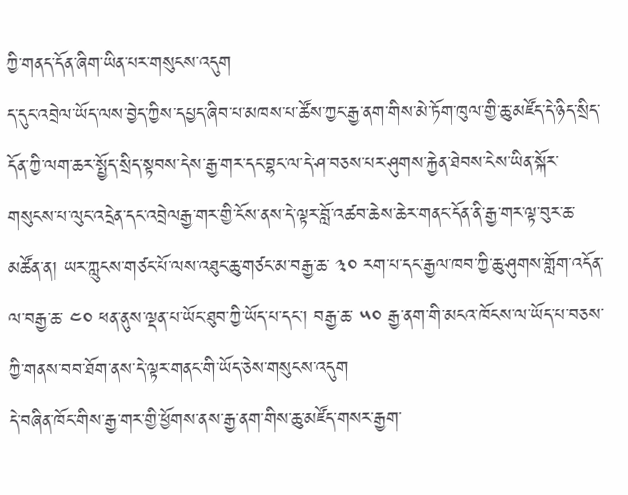ཀྱི་གནད་དོན་ཞིག་ཡིན་པར་གསུངས་འདུག
ད་དུང་འབྲེལ་ཡོད་ལས་བྱེད་ཀྱིས་དཔྱད་ཞིབ་པ་མཁས་པ་ཚོས་ཀྱང་རྒྱ་ནག་གིས་མེ་ཏོག་ཁུལ་གྱི་ཆུ་མཛོད་དེ་ཉིད་སྲིད་དོན་ཀྱི་ལག་ཆར་སྤྱོད་སྲིད་སྟབས་དེས་རྒྱ་གར་དང་བྷང་ལ་དེ་ཤ་བཅས་པར་ཤུགས་རྐྱེན་ཐེབས་ངེས་ཡིན་སྐོར་གསུངས་པ་ལུང་འདྲེན་དང་འབྲེལརྒྱ་གར་གྱི་ངོས་ནས་དེ་ལྟར་བློ་འཚབ་ཆེས་ཆེར་གནང་དོན་ནི་རྒྱ་གར་ལྟ་བུར་ཆ་མཚོན་ན། ཡར་ཀླུངས་གཙང་པོ་ལས་འཐུང་ཆུ་གཙང་མ་བརྒྱ་ཆ་ ༣༠ རག་པ་དང་རྒྱལ་ཁབ་ཀྱི་ཆུ་ཤུགས་གློག་འདོན་ལ་བརྒྱ་ཆ་ ༤༠ ཕན་ནུས་ལྡན་པ་ཡོང་ཐུབ་ཀྱི་ཡོད་པ་དང་། བརྒྱ་ཆ་ ༥༠ རྒྱ་ནག་གི་མངའ་ཁོངས་ལ་ཡོད་པ་བཅས་ཀྱི་གནས་བབ་ཐོག་ནས་དེ་ལྟར་གནང་གི་ཡོད་ཅེས་གསུངས་འདུག
དེ་བཞིན་ཁོང་གིས་རྒྱ་གར་གྱི་ཕྱོགས་ནས་རྒྱ་ནག་གིས་ཆུ་མཛོད་གསར་རྒྱག་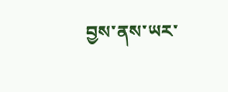བྱས་ནས་ཡར་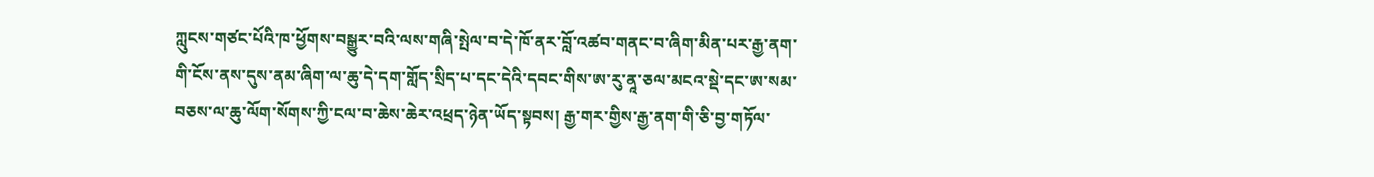ཀླུངས་གཙང་པོའི་ཁ་ཕྱོགས་བསྒྱུར་བའི་ལས་གཞི་སྤེལ་བ་དེ་ཁོ་ནར་བློ་འཚབ་གནང་བ་ཞིག་མིན་པར་རྒྱ་ནག་གི་ངོས་ནས་དུས་ནམ་ཞིག་ལ་ཆུ་དེ་དག་གློད་སྲིད་པ་དང་དེའི་དབང་གིས་ཨ་རུ་ནཱ་ཅལ་མངའ་སྡེ་དང་ཨ་སམ་བཅས་ལ་ཆུ་ལོག་སོགས་ཀྱི་ངལ་བ་ཆེས་ཆེར་འཕྲད་ཉེན་ཡོད་སྟབས། རྒྱ་གར་གྱིས་རྒྱ་ནག་གི་ཅི་བྱ་གཏོལ་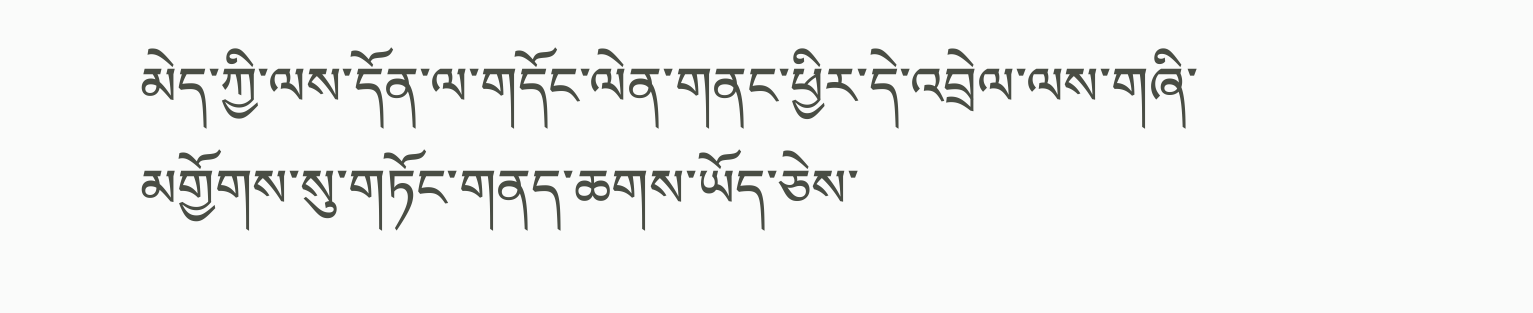མེད་ཀྱི་ལས་དོན་ལ་གདོང་ལེན་གནང་ཕྱིར་དེ་འབྲེལ་ལས་གཞི་མགྱོགས་སུ་གཏོང་གནད་ཆགས་ཡོད་ཅེས་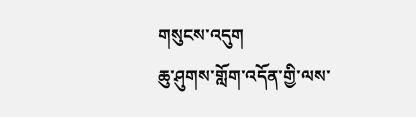གསུངས་འདུག
ཆུ་ཤུགས་གློག་འདོན་གྱི་ལས་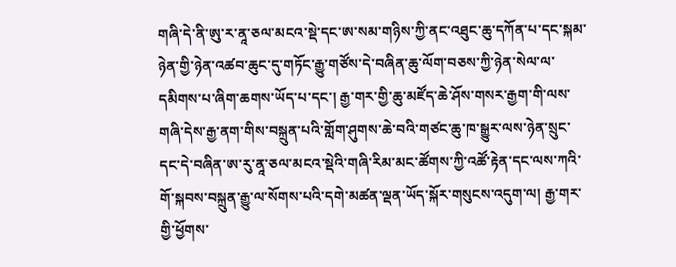གཞི་དེ་ནི་ཨུ་ར་ནཱ་ཅལ་མངའ་སྡེ་དང་ཨ་སམ་གཉིས་ཀྱི་ནང་འཐུང་ཆུ་དཀོན་པ་དང་སྐམ་ཉེན་གྱི་ཉེན་འཚབ་ཆུང་དུ་གཏོང་རྒྱུ་གཙོས་དེ་བཞིན་ཆུ་ལོག་བཅས་ཀྱི་ཉེན་སེལ་ལ་དམིགས་པ་ཞིག་ཆགས་ཡོད་པ་དང་། རྒྱ་གར་གྱི་ཆུ་མཛོད་ཆེ་ཤོས་གསར་རྒྱག་གི་ལས་གཞི་དེས་རྒྱ་ནག་གིས་བསྐྲུན་པའི་གློག་ཤུགས་ཆེ་བའི་གཙང་ཆུ་ཁ་སྒྱུར་ལས་ཉེན་སྲུང་དང་དེ་བཞིན་ཨ་རུ་ནཱ་ཅལ་མངའ་སྡེའི་གཞི་རིམ་མང་ཚོགས་ཀྱི་འཚོ་རྟེན་དང་ལས་ཀའི་གོ་སྐབས་བསྐྲུན་རྒྱུ་ལ་སོགས་པའི་དགེ་མཚན་ལྡན་ཡོད་སྐོར་གསུངས་འདུག་ལ། རྒྱ་གར་གྱི་ཕྱོགས་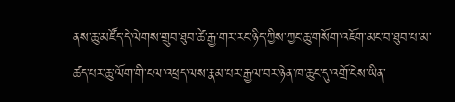ནས་ཆུ་མཛོད་དེ་ལེགས་གྲུབ་ཐུབ་ཚེ་རྒྱ་གར་རང་ཉིད་ཀྱིས་ཀྱང་ཆུ་གསོག་འཇོག་མང་བ་ཐུབ་པ་མ་ཚད་པར་ཆུ་ལོག་གི་ངལ་འཕྲད་ལས་རྣམ་པར་རྒྱལ་བར་ཉེན་ཁ་ཆུང་དུ་འགྲོ་ངེས་ཡིན་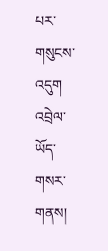པར་གསུངས་འདུག
འབྲེལ་ཡོད་གསར་གནས།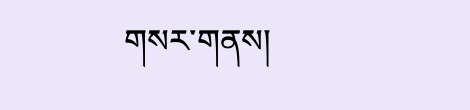གསར་གནས།